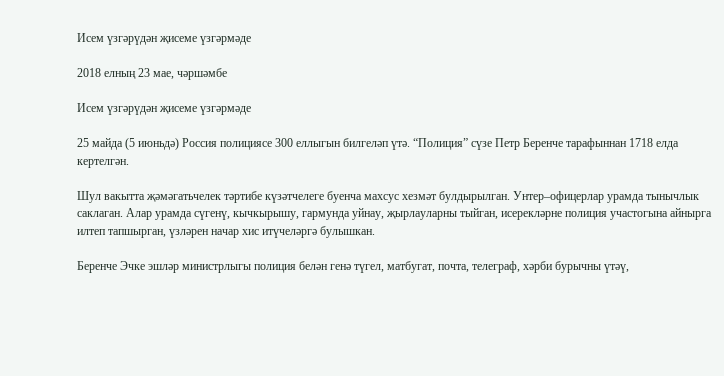Исем үзгәрүдән җисеме үзгәрмәде

2018 елның 23 мае, чәршәмбе

Исем үзгәрүдән җисеме үзгәрмәде

25 майда (5 июньдә) Россия полициясе 300 еллыгын билгеләп үтә. “Полиция” сүзе Петр Беренче тарафыннан 1718 елда кертелгән.

Шул вакытта җәмәгатьчелек тәртибе күзәтчелеге буенча махсус хезмәт булдырылган. Унтер–офицерлар урамда тынычлык саклаган. Алар урамда сүгенү, кычкырышу, гармунда уйнау, җырлауларны тыйган, исерекләрне полиция участогына айнырга илтеп тапшырган, үзләрен начар хис итүчеләргә булышкан.

Беренче Эчке эшләр министрлыгы полиция белән генә түгел, матбугат, почта, телеграф, хәрби бурычны үтәү,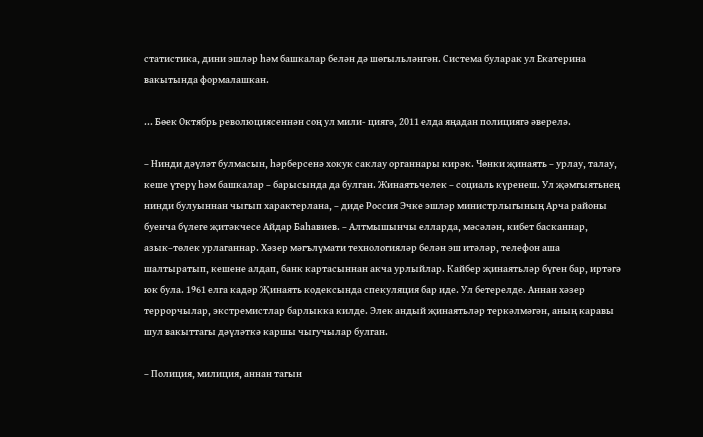статистика, дини эшләр һәм башкалар белән дә шөгыльләнгән. Система буларак ул Екатерина вакытында формалашкан.

... Бөек Октябрь революциясеннән соң ул мили- циягә, 2011 елда яңадан полициягә әверелә.

– Нинди дәүләт булмасын, һәрберсенә хокук саклау органнары кирәк. Чөнки җинаять – урлау, талау, кеше үтерү һәм башкалар – барысында да булган. Жинаятьчелек – социаль күренеш. Ул җәмгыятьнең нинди булуыннан чыгып характерлана, – диде Россия Эчке эшләр министрлыгының Арча районы буенча бүлеге җитәкчесе Айдар Баһавиев. – Алтмышынчы елларда, мәсәлән, кибет басканнар, азык–төлек урлаганнар. Хәзер мәгълүмати технологияләр белән эш итәләр, телефон аша шалтыратып, кешене алдап, банк картасыннан акча урлыйлар. Кайбер җинаятьләр бүген бар, иртәгә юк була. 1961 елга кадәр Җинаять кодексында спекуляция бар иде. Ул бетерелде. Аннан хәзер террорчылар, экстремистлар барлыкка килде. Элек андый җинаятьләр теркәлмәгән, аның каравы шул вакыттагы дәүләткә каршы чыгучылар булган.

– Полиция, милиция, аннан тагын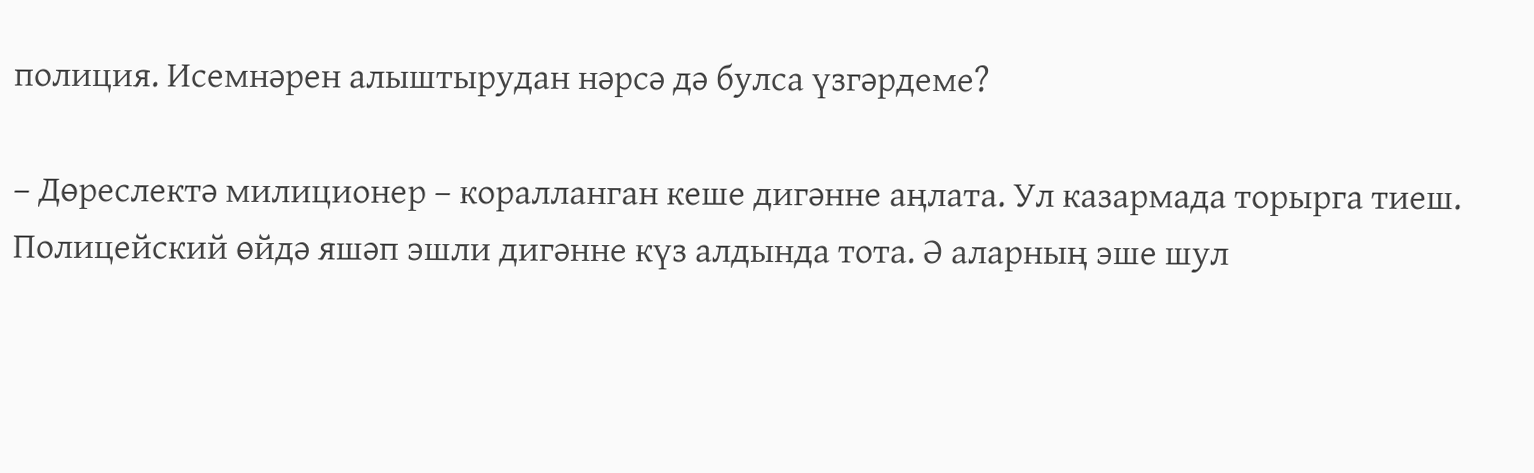полиция. Исемнәрен алыштырудан нәрсә дә булса үзгәрдеме?

– Дөреслектә милиционер – коралланган кеше дигәнне аңлата. Ул казармада торырга тиеш. Полицейский өйдә яшәп эшли дигәнне күз алдында тота. Ә аларның эше шул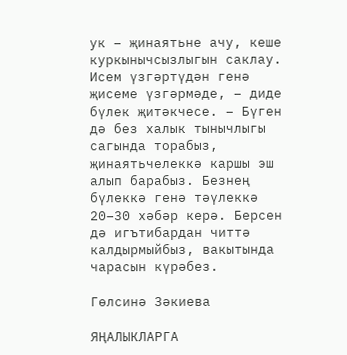ук – җинаятьне ачу, кеше куркынычсызлыгын саклау. Исем үзгәртүдән генә җисеме үзгәрмәде, – диде бүлек җитәкчесе. – Бүген дә без халык тынычлыгы сагында торабыз, җинаятьчелеккә каршы эш алып барабыз. Безнең бүлеккә генә тәүлеккә 20–30 хәбәр керә. Берсен дә игътибардан читтә калдырмыйбыз, вакытында чарасын күрәбез.

Гөлсинә Зәкиева

ЯҢАЛЫКЛАРГА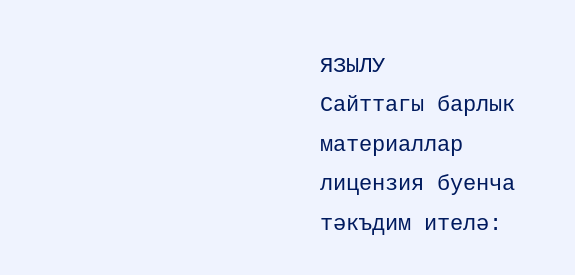ЯЗЫЛУ
Сайттагы барлык материаллар лицензия буенча тәкъдим ителә: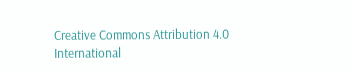Creative Commons Attribution 4.0 International